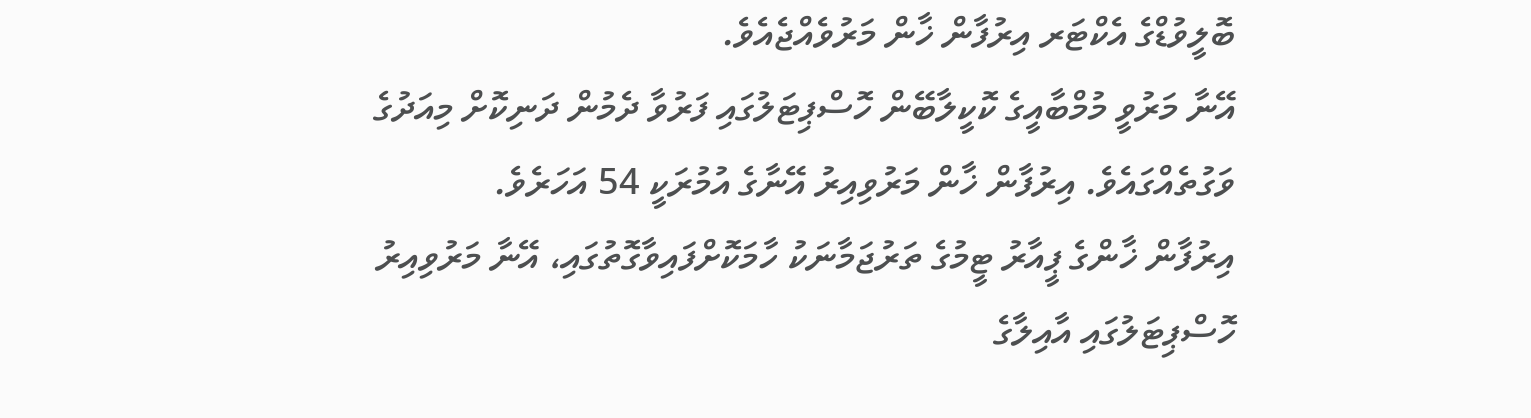ބޮލީވުޑްގެ އެކްޓަރ އިރުފާން ޚާން މަރުވެއްޖެއެވެ.
އޭނާ މަރުވީ މުމްބާއީގެ ކޮކީލާބޭން ހޮސްޕިޓަލުގައި ފަރުވާ ދެމުން ދަނިކޮށް މިއަދުގެ ވަގުތެއްގައެވެ. އިރުފާން ޚާން މަރުވިއިރު އޭނާގެ އުމުރަކީ 54 އަހަރެވެ.
އިރުފާން ޚާންގެ ޕީއާރު ޓީމުގެ ތަރުޖަމާނަކު ހާމަކޮށްފައިވާގޮތުގައި، އޭނާ މަރުވިއިރު ހޮސްޕިޓަލުގައި އާއިލާގެ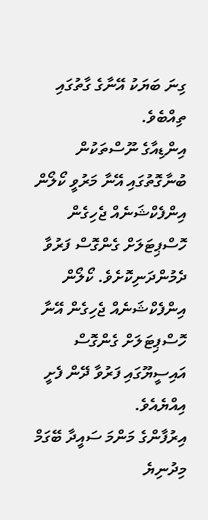ގިނަ ބަޔަކު އޭނާގެ ގާތުގައި ތިއްބެވެ.
އިންޑިއާގެ ނޫސްތަކުން ބުނާގޮތުގައި އޭނާ މަރުވީ ކޯލޯން އިންފެކްޝަނެއް ޖެހިގެން ހޮސްޕިޓަލަށް ގެންގޮސް ފަރުވާ ދެމުންދަނިކޮށެވެ. ކޯލޯން އިންފެކްޝަނެއް ޖެހިގެން އޭނާ ހޮސްޕިޓަލަށް ގެންގޮސް އައިސީޔޫގައި ފަރުވާ ދޭން ފެށީ އިއްޔެއެވެ.
އިރުފާންގެ މަންމަ ސައީދާ ބޭގަމް މިދުނިޔެ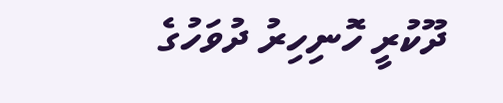ދޫކުރީ ހޮނިހިރު ދުވަހުގެ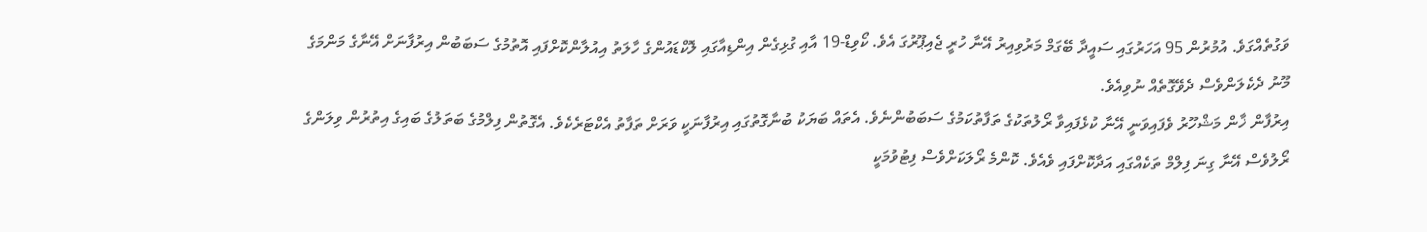ވަގުތެއްގަވެ. އުމުރުން 95 އަހަރުގައި ސައީދާ ބޭގަމް މަރުވިއިރު އޭނާ ހުރީ ޖެއިޕޫރުގަ އެވެ. ކޯވިޑް-19 އާއި ގުޅިގެން އިންޑިއާގައި ލޮކްޑައުންގެ ހާލަތު އިއުލާންކޮށްފައި އޮތުމުގެ ސަބަބުން އިރުފާނަށް އޭނާގެ މަންމަގެ މޫނު ދެކެލަންވެސް ދެވޭގޮތެއް ނުވިއެވެ.
އިރުފާން ޚާން މަޝްހޫރު ވެފައިވަނީ އޭނާ ކުޅެފައިވާ ރޯލުތަކުގެ ތަފާތުކަމުގެ ސަބަބުންނެވެ. އެތައް ބަޔަކު ބުނާގޮތުގައި އިރުފާނަކީ ވަރަށް ތަފާތު އެކްޓަރެކެވެ. އެގޮތުން ފިލްމުގެ ބަތަލުގެ ބައިގެ އިތުރުން ވިލަންގެ ރޯލުވެސް އޭނާ ގިނަ ފިލްމް ތަކެއްގައި އަދާކޮށްފައި ވެއެވެ. ކޮންމެ ރޯލަކަށްވެސް ފިޓުވުމަކީ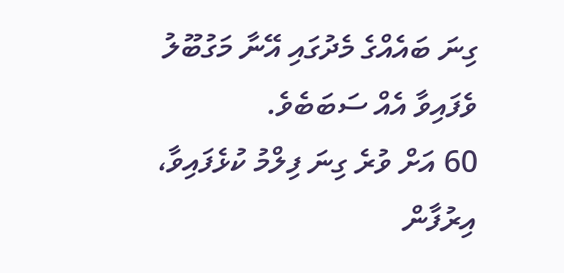ގިނަ ބައެއްގެ މެދުގައި އޭނާ މަގުބޫލު ވެފައިވާ އެއް ސަބަބެވެ.
60 އަށް ވުރެ ގިނަ ފިލްމު ކުޅެފައިވާ، އިރުފާން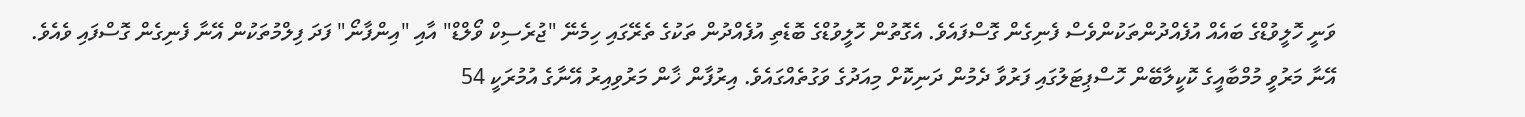ވަނީ ހޮލީވުޑްގެ ބައެއް އުފެއްދުންތަކުންވެސް ފެނިގެން ގޮސްފައެވެ. އެގޮތުން ހޮލީވުޑްގެ ބޮޑެތި އުފެއްދުން ތަކުގެ ތެރޭގައި ހިމެނޭ "ޖުރެސިކް ވޯލްޑް" އާއި "އިންފާނޯ" ފަދަ ފިލްމުތަކުން އޭނާ ފެނިގެން ގޮސްފައި ވެއެވެ.
އޭނާ މަރުވީ މުމްބާއީގެ ކޮކީލާބޭން ހޮސްޕިޓަލުގައި ފަރުވާ ދެމުން ދަނިކޮށް މިއަދުގެ ވަގުތެއްގައެވެ. އިރުފާން ޚާން މަރުވިއިރު އޭނާގެ އުމުރަކީ 54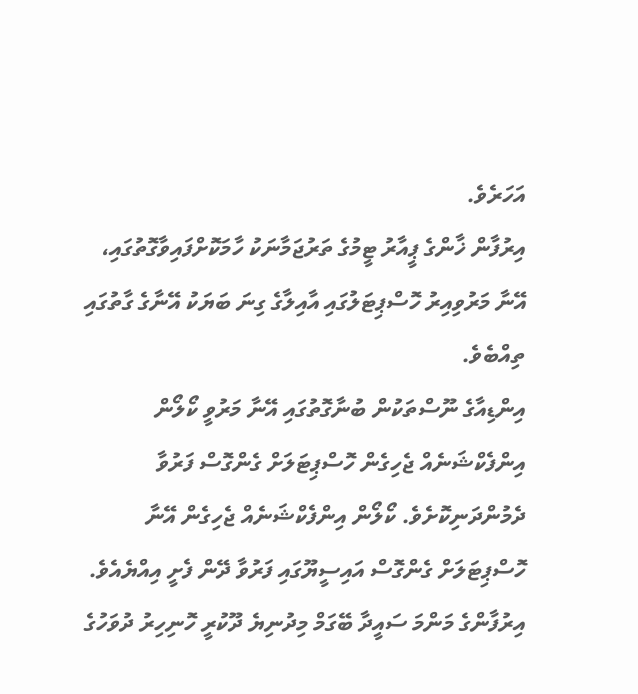އަހަރެވެ.
އިރުފާން ޚާންގެ ޕީއާރު ޓީމުގެ ތަރުޖަމާނަކު ހާމަކޮށްފައިވާގޮތުގައި، އޭނާ މަރުވިއިރު ހޮސްޕިޓަލުގައި އާއިލާގެ ގިނަ ބަޔަކު އޭނާގެ ގާތުގައި ތިއްބެވެ.
އިންޑިއާގެ ނޫސްތަކުން ބުނާގޮތުގައި އޭނާ މަރުވީ ކޯލޯން އިންފެކްޝަނެއް ޖެހިގެން ހޮސްޕިޓަލަށް ގެންގޮސް ފަރުވާ ދެމުންދަނިކޮށެވެ. ކޯލޯން އިންފެކްޝަނެއް ޖެހިގެން އޭނާ ހޮސްޕިޓަލަށް ގެންގޮސް އައިސީޔޫގައި ފަރުވާ ދޭން ފެށީ އިއްޔެއެވެ.
އިރުފާންގެ މަންމަ ސައީދާ ބޭގަމް މިދުނިޔެ ދޫކުރީ ހޮނިހިރު ދުވަހުގެ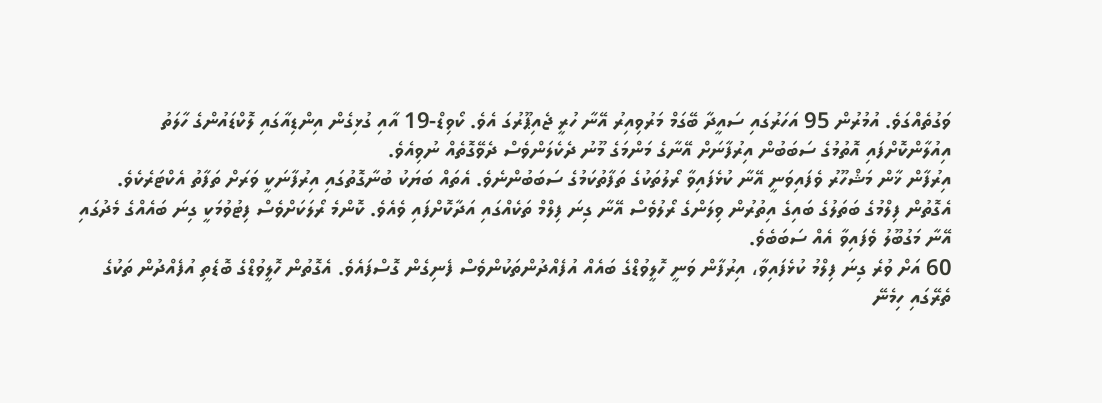ވަގުތެއްގަވެ. އުމުރުން 95 އަހަރުގައި ސައީދާ ބޭގަމް މަރުވިއިރު އޭނާ ހުރީ ޖެއިޕޫރުގަ އެވެ. ކޯވިޑް-19 އާއި ގުޅިގެން އިންޑިއާގައި ލޮކްޑައުންގެ ހާލަތު އިއުލާންކޮށްފައި އޮތުމުގެ ސަބަބުން އިރުފާނަށް އޭނާގެ މަންމަގެ މޫނު ދެކެލަންވެސް ދެވޭގޮތެއް ނުވިއެވެ.
އިރުފާން ޚާން މަޝްހޫރު ވެފައިވަނީ އޭނާ ކުޅެފައިވާ ރޯލުތަކުގެ ތަފާތުކަމުގެ ސަބަބުންނެވެ. އެތައް ބަޔަކު ބުނާގޮތުގައި އިރުފާނަކީ ވަރަށް ތަފާތު އެކްޓަރެކެވެ. އެގޮތުން ފިލްމުގެ ބަތަލުގެ ބައިގެ އިތުރުން ވިލަންގެ ރޯލުވެސް އޭނާ ގިނަ ފިލްމް ތަކެއްގައި އަދާކޮށްފައި ވެއެވެ. ކޮންމެ ރޯލަކަށްވެސް ފިޓުވުމަކީ ގިނަ ބައެއްގެ މެދުގައި އޭނާ މަގުބޫލު ވެފައިވާ އެއް ސަބަބެވެ.
60 އަށް ވުރެ ގިނަ ފިލްމު ކުޅެފައިވާ، އިރުފާން ވަނީ ހޮލީވުޑްގެ ބައެއް އުފެއްދުންތަކުންވެސް ފެނިގެން ގޮސްފައެވެ. އެގޮތުން ހޮލީވުޑްގެ ބޮޑެތި އުފެއްދުން ތަކުގެ ތެރޭގައި ހިމެނޭ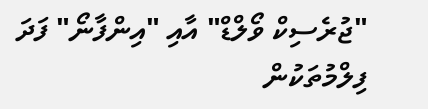"ޖުރެސިކް ވޯލްޑް" އާއި "އިންފާނޯ" ފަދަ ފިލްމުތަކުން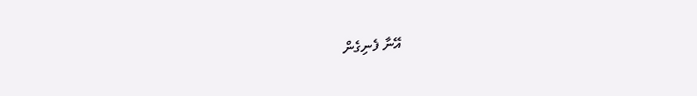އޭނާ ފެނިގެން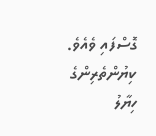ގޮސްފައި ވެއެވެ.
ކިޔުންތެރިންގެ ހިޔާލު